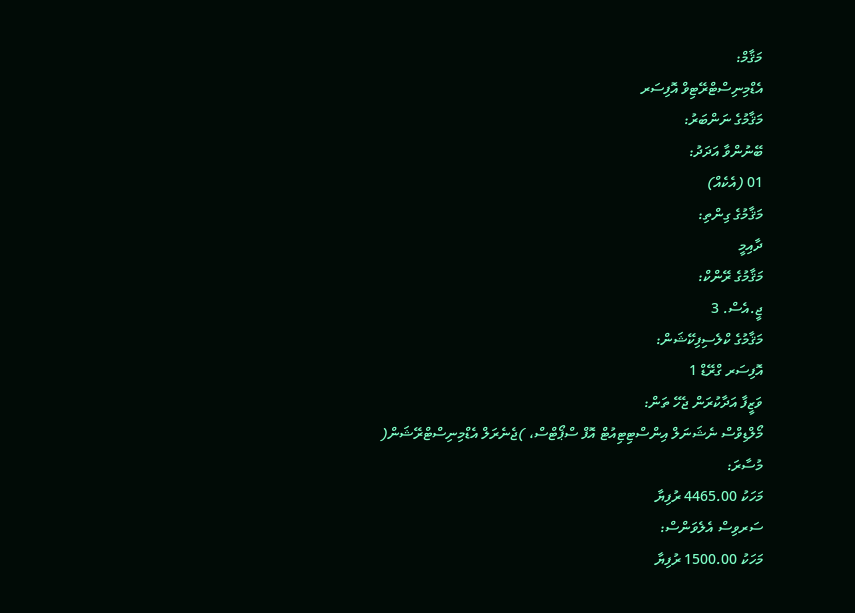މަޤާމް:
އެޑްމިނިސްޓްރޭޓިވް އޮފިސަރ
މަޤާމުގެ ނަންބަރު:
ބޭނުންވާ އަދަދު:
01 (އެކެއް)
މަޤާމުގެ ގިންތި:
ދާއިމީ
މަޤާމުގެ ރޭންކް:
ޖީ.އެސް. 3
މަޤާމުގެ ކްލެސިފިކޭޝަން:
އޮފިސަރ ގްރޭޑް 1
ވަޒީފާ އަދާކުރަން ޖެހޭ ތަން:
މޯލްޑިވްސް ނެޝަނަލް އިންސްޓިޓިއުޓް އޮފް ސްޕޯޓްސް، )ޖެނެރަލް އެޑްމިނިސްޓްރޭޝަން(
މުސާރަ:
މަހަކު 4465.00 ރުފިޔާ
ސަރވިސް އެލެވަންސް:
މަހަކު 1500.00 ރުފިޔާ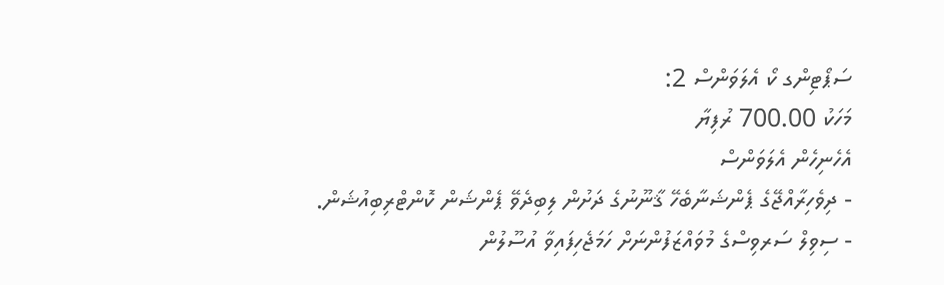ސަޕޯޓިންގ ކޯ އެލަވަންސް 2:
މަހަކު 700.00 ރުފިޔާ
އެހެނިހެން އެލަވަންސް
- ދިވެހިރާއްޖޭގެ ޕެންޝަނާބެހޭ ޤާނޫނުގެ ދަށުން ލިބިދެވޭ ޕެންޝަން ކޮންޓްރިބިއުޝަން.
- ސިވިލް ސަރވިސްގެ މުވައްޒަފުންނަށް ހަމަޖެހިފައިވާ އުސޫލުން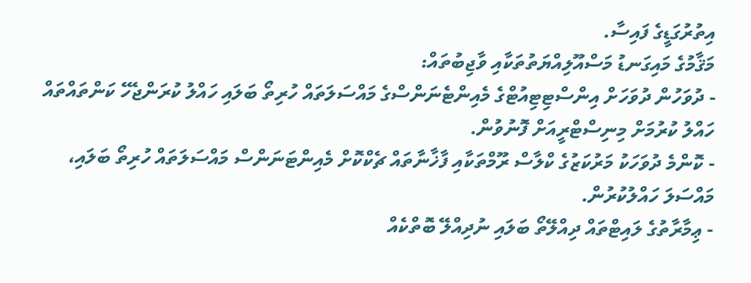އިތުރުގަޑީގެ ފައިސާ.
މަޤާމުގެ މައިގަނޑު މަސްއޫލިއްޔަތުތަކާއި ވާޖިބުތައް:
- ދުވަހުން ދުވަހަށް އިންސްޓިޓިއުޓްގެ މެއިންޓެނަންސްގެ މައްސަލަތައް ހުރިތޯ ބަލައި ހައްލު ކުރަންޖެހޭ ކަންތައްތައް ހައްލު ކުރުމަށް މިނިސްޓްރީއަށް ފޮނުވުން.
- ކޮންމެ ދުވަހަކު މަރުކަޒުގެ ކްލާސް ރޫމްތަކާއި ފާޚާނާތައް ޗެކްކޮށް މެއިންޓަނަންސް މައްސަލަތައް ހުރިތޯ ބަލައި، މައްސަލަ ހައްލުކުރުން.
- ޢިމާރާތުގެ ލައިޓްތައް ދިއްލޭތޯ ބަލައި ނުދިއްލޭ ބޮތްކެއް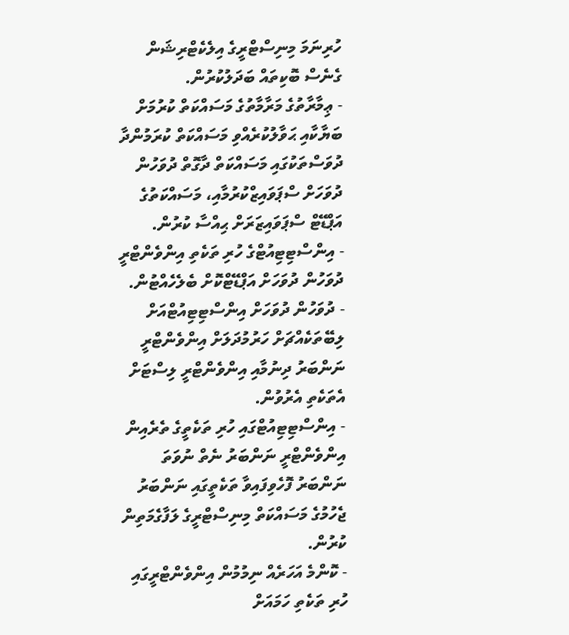ހުރިނަމަ މިނިސްޓްރީގެ އިލެކެޓްރިޝަން ގެނެސް ބޮކިތައް ބަދަލުކުރުން.
- ޢިމާރާތުގެ މަރާމާތުގެ މަސައްކަތް ކުރުމަށް ބަޔާކާއި ޙަވާލުކުރެއްވި މަސައްކަތް ކުރަމުންދާ ދުވަސްތަކުގައި މަސައްކަތް ދާގޮތް ދުވަހުން ދުވަހަށް ސްޕަވައިޒްކުރުމާއި، މަސައްކަތުގެ އަޕްޑޭޓް ސްޕަވައިޒަރަށް ޙިއްސާ ކުރުން.
- އިންސްޓިޓިއުޓްގެ ހުރި ތަކެތި އިންވެންޓްރީ ދުވަހުން ދުވަހަށް އަޕްޑޭޓްކޮށް ބެލެހެއްޓުން.
- ދުވަހުން ދުވަހަށް އިންސްޓިޓިއުޓްއަށް ލިބޭތަކެއްޗަށް ހަރުމުދަލަށް އިންވެންޓްރީ ނަންބަރު ދިނުމާއި އިންވެންޓްރީ ލިސްޓަށް އެތަކެތި އެރުވުން.
- އިންސްޓިޓިއުޓްގައި ހުރި ތަކެތީގެ ތެރެއިން އިންވެންޓްރީ ނަންބަރު ނެތް ނުވަތަ ނަންބަރު ފޮހެވިފައިވާ ތަކެތީގައި ނަންބަރު ޖެހުމުގެ މަސައްކަތް މިނިސްޓްރީގެ ލަފާގެމަތިން ކުރުން.
- ކޮންމެ އަހަރެއް ނިމުމުން އިންވެންޓްރީގައި ހުރި ތަކެތި ހަމައަށް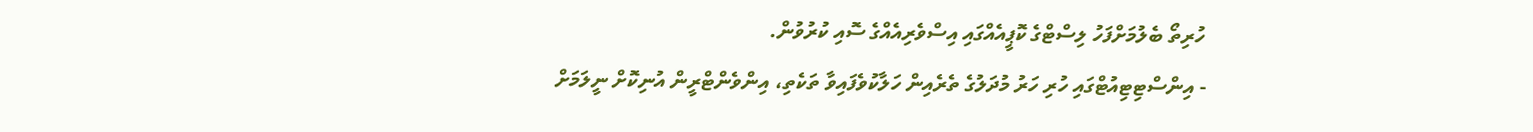ހުރިތޯ ބެލުމަށްފަހު ލިސްޓްގެ ކޮޕީއެއްގައި އިސްވެރިއެއްގެ ސޮއި ކުރުވުން.
- އިންސްޓިޓިއުޓްގައި ހުރި ހަރު މުދަލުގެ ތެރެއިން ހަލާކުވެފައިވާ ތަކެތި، އިންވެންޓްރީން އުނިކޮށް ނީލަމަށް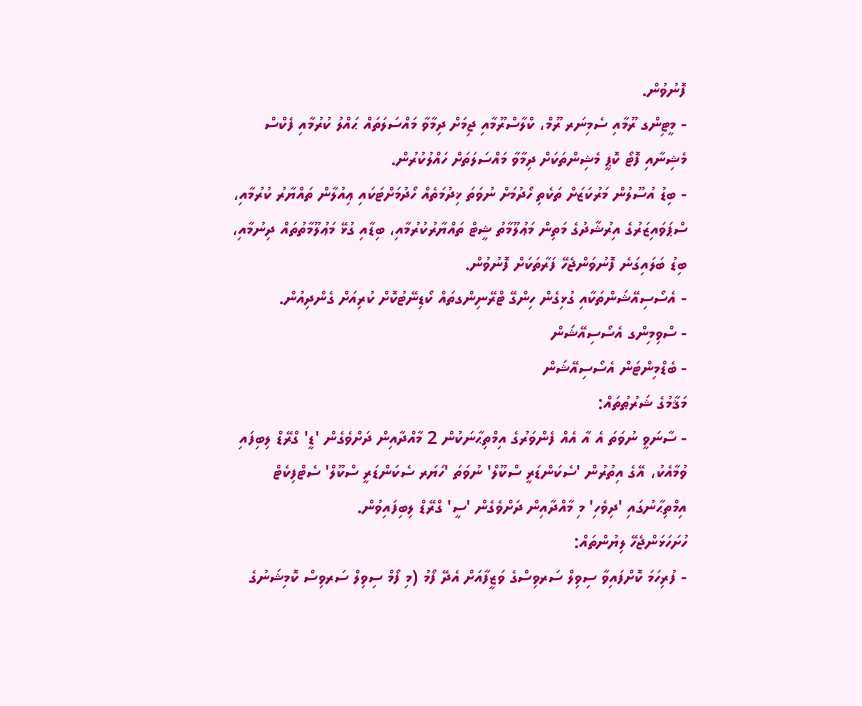ފޮނުވުން.
- މީޓިންގ ރޫމާއި ސެމިނަރ ރޫމް، ކްލާސްރޫމާއި ޖިމަށް ދިމާވާ މައްސަލަތައް ޙައްލު ކުރުމާއި ފެކްސް މެޝިނާއި ފޮޓޯ ކޮޕީ މެޝިންތަކަށް ދިމާވާ މައްސަލަތަށް ހައްލުކުރުން.
- ބިޑު އުސޫލުން މަރުކަޒަށް ތަކެތި ހޯދުމަށް ނުވަތަ ޚިދުމަތެއް ހޯދުމަށްޓަކައި ޢިއުލާން ތައްޔާރު ކުރުމާއި، ސްޕަވައިޒަރުގެ އިރުޝާދުގެ މަތިން މަޢުލޫމާތު ޝީޓް ތައްޔާރުކުރުމާއި، ބިޑާއި ގުޅޭ މަޢުލޫމާތުތައް ދިނުމާއި، ބިޑު ބަލައިގަނެ ފޮނުވަންޖެހޭ ފަރާތަކަށް ފޮނުވުން.
- އެސޯސިއޭޝަންތަކާއި ގުޅިގެން ހިންގޭ ޓްރޭނިންގތައް ކޯޑިނޭޓުކޮށް ކުރިއަށް ގެންދިއުން.
- ސްވިމިންގ އެސޯސިއޭޝަން
- ބެޑްމިންޓަން އެސޯސިއޭޝަން
މަޤާމުގެ ޝަރުޠުތައް:
- ސާނަވީ ނުވަތަ އެ އާ އެއް ފެންވަރުގެ އިމްތިޙާނަކުން 2 މާއްދާއިން ދަށްވެގެން 'ޑީ' ގްރޭޑް ލިބިފައި ވުމާއެކު، އޭގެ އިތުރުން 'ސެކަންޑަރީ ސްކޫލް' ނުވަތަ 'ހަޔަރ ސެކަންޑަރީ ސްކޫލް' ސެޓްފިކެޓް އިމްތިޙާނުގައި 'ދިވެހި' މި މާއްދާއިން ދަށްވެގެން 'ސީ' ގްރޭޑް ލިބިފައިވުން.
ހުށަހަޅަންޖެހޭ ލިޔުންތައް:
- ފުރިހަމަ ކޮށްފައިވާ ސިވިލް ސަރވިސްގެ ވަޒީފާއަށް އެދޭ ފޯމު (މި ފޯމް ސިވިލް ސަރވިސް ކޮމިޝަނުގެ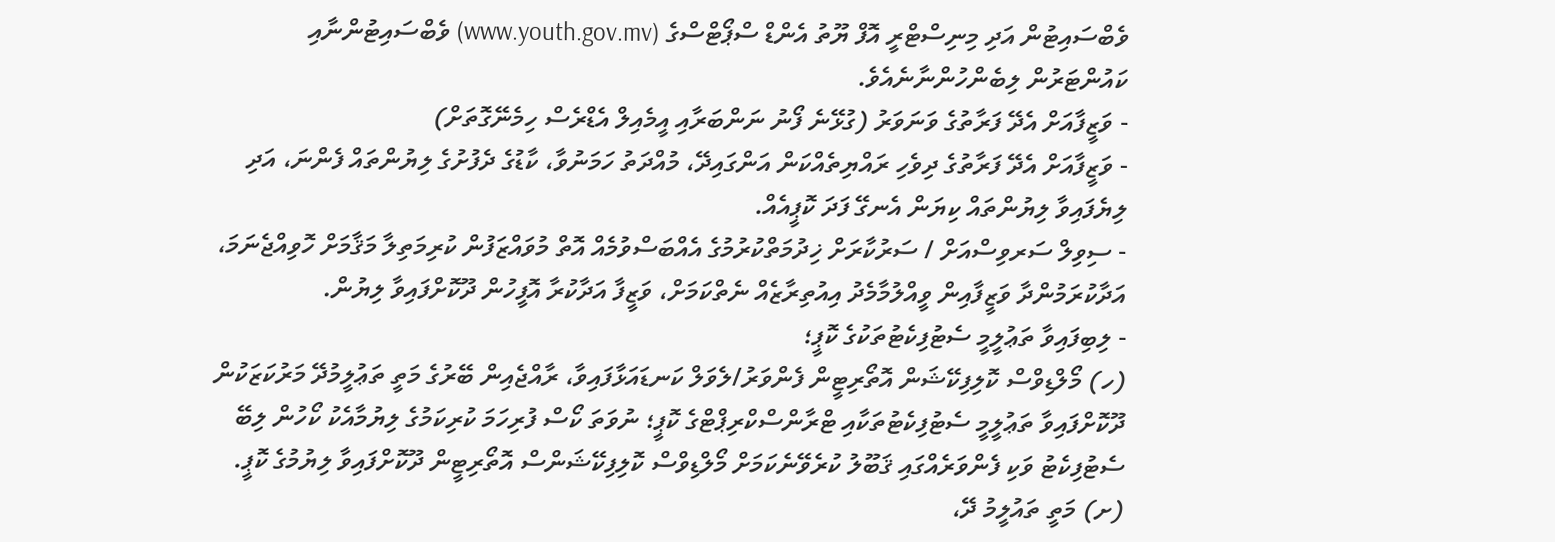ވެބްސައިޓުން އަދި މިނިސްޓްރީ އޮފް ޔޫތު އެންޑް ސްޕޯޓްސްގެ (www.youth.gov.mv) ވެބްސައިޓުންނާއި ކައުންޓަރުން ލިބެންހުންނާނެއެވެ.
- ވަޒީފާއަށް އެދޭ ފަރާތުގެ ވަނަވަރު (ގުޅޭނެ ފޯނު ނަންބަރާއި އީމެއިލް އެޑްރެސް ހިމެނޭގޮތަށް)
- ވަޒީފާއަށް އެދޭ ފަރާތުގެ ދިވެހި ރައްޔިތެއްކަން އަންގައިދޭ، މުއްދަތު ހަމަނުވާ، ކާޑުގެ ދެފުށުގެ ލިޔުންތައް ފެންނަ، އަދި ލިޔެފައިވާ ލިޔުންތައް ކިޔަން އެނގޭ ފަދަ ކޮޕީއެއް.
- ސިވިލް ސަރވިސްއަށް / ސަރުކާރަށް ޚިދުމަތްކުރުމުގެ އެއްބަސްވުމެއް އޮތް މުވައްޒަފުން ކުރިމަތިލާ މަޤާމަށް ހޮވިއްޖެނަމަ، އަދާކުރަމުންދާ ވަޒީފާއިން ވީއްލުމާމެދު އިއުތިރާޒެއް ނެތްކަމަށް، ވަޒީފާ އަދާކުރާ އޮފީހުން ދޫކޮށްފައިވާ ލިޔުން.
- ލިބިފައިވާ ތަޢުލީމީ ސެޓުފިކެޓުތަކުގެ ކޮޕީ؛
(ހ) މޯލްޑިވްސް ކޮލިފިކޭޝަން އޮތޯރިޓީން ފެންވަރު/ލެވަލް ކަނޑައަޅާފައިވާ، ރާއްޖެއިން ބޭރުގެ މަތީ ތަޢުލީމުދޭ މަރުކަޒަކުން ދޫކޮށްފައިވާ ތަޢުލީމީ ސެޓުފިކެޓުތަކާއި ޓްރާންސްކްރިޕްޓްގެ ކޮޕީ؛ ނުވަތަ ކޯސް ފުރިހަމަ ކުރިކަމުގެ ލިޔުމާއެކު ކޯހުން ލިބޭ ސެޓުފިކެޓު ވަކި ފެންވަރެއްގައި ޤަބޫލު ކުރެވޭނެކަމަށް މޯލްޑިވްސް ކޮލިފިކޭޝަންސް އޮތޯރިޓީން ދޫކޮށްފައިވާ ލިޔުމުގެ ކޮޕީ.
(ށ) މަތީ ތައުލީމު ދޭ،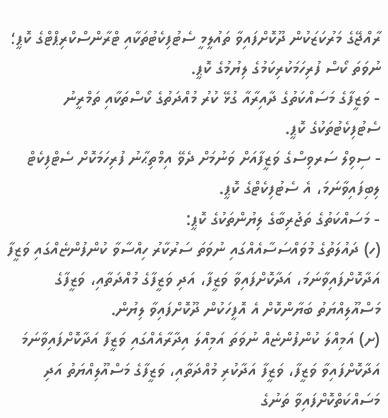ރާއްޖޭގެ މަރުކަޒަކުން ދޫކޮށްފައިވާ ތައުލީމީ ސެޓުފިކެޓުތަކާއި ޓްރާންސްކްރިޕްޓްގެ ކޮޕީ؛ ނުވަތަ ކޯސް ފުރިހަމަކުރިކަމުގެ ލިޔުމުގެ ކޮޕީ.
- ވަޒީފާގެ މަސައްކަތުގެ ދާއިރާއާ ގުޅޭ ކުރު މުއްދަތުގެ ކޯސްތަކާއި ތަމްރީނު ސެޓުފިކެޓުތަކުގެ ކޮޕީ.
- ސިވިލް ސަރވިސްގެ ވަޒީފާއަށް ވަނުމަށް ދެވޭ އިމްތިޙާނު ފުރިހަމަކޮށް ސެޓްފިކެޓް ލިބިފައިވާނަމަ، އެ ސެޓުފިކެޓްގެ ކޮޕީ.
- މަސައްކަތުގެ ތަޖުރިބާގެ ލިޔުންތަކުގެ ކޮޕީ:
(ހ) ދައުލަތުގެ މުވައްސަސާއެއްގައި ނުވަތަ ސަރުކާރު ހިއްސާވާ ކުންފުންޏެއްގައި ވަޒީފާ އަދާކޮށްފައިވާނަމަ، އަދާކޮށްފައިވާ ވަޒީފާ، އަދި ވަޒީފާގެ މުއްދަތާއި، ވަޒީފާގެ މަސްއޫލިއްޔަތު ބަޔާންކޮށް އެ އޮފީހަކުން ދޫކޮށްފައިވާ ލިޔުން.
(ށ) އަމިއްލަ ކުންފުންޏެއް ނުވަތަ އަމިއްލަ އިދާރާއެއްގައި ވަޒީފާ އަދާކޮށްފައިވާނަމަ އަދާކޮށްފައިވާ ވަޒީފާ، ވަޒީފާ އަދާކުރި މުއްދަތާއި، ވަޒީފާގެ މަސްއޫލިއްޔަތު އަދި މަސައްކަތްކޮށްފައިވާ ތަނުގެ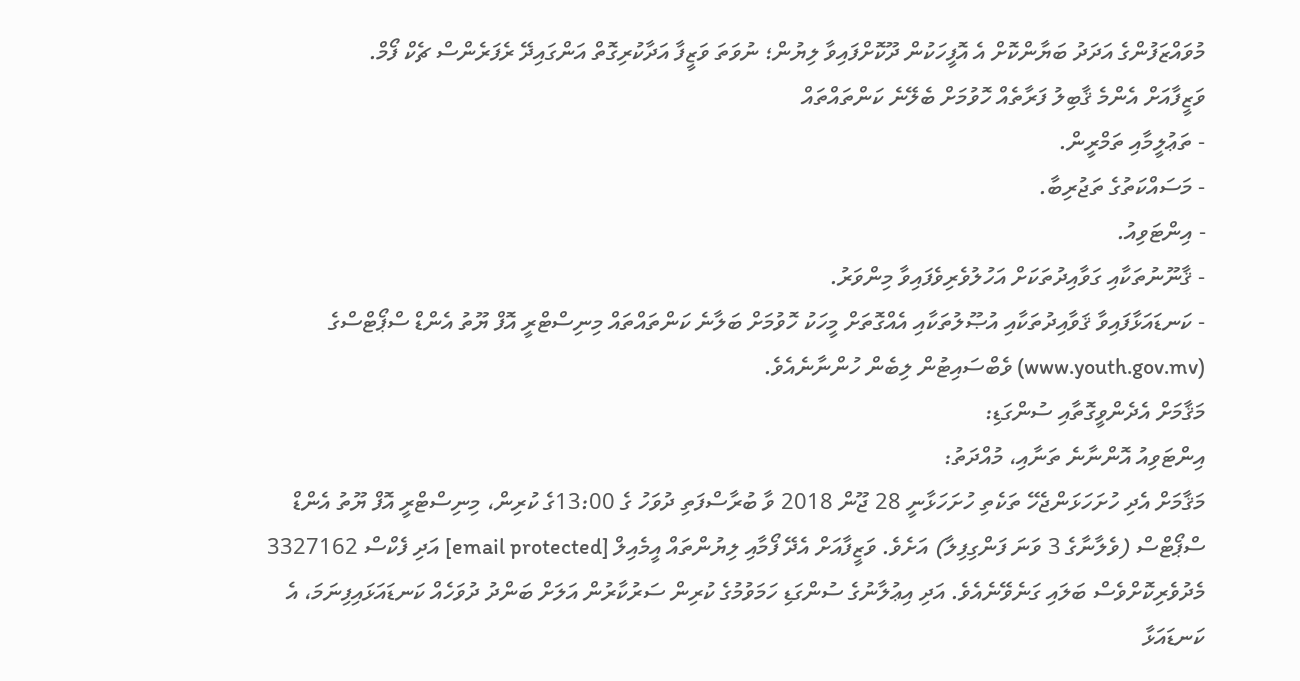މުވައްޒަފުންގެ އަދަދު ބަޔާންކޮށް އެ އޮފީހަކުން ދޫކޮށްފައިވާ ލިޔުން؛ ނުވަތަ ވަޒީފާ އަދާކުރިގޮތް އަންގައިދޭ ރެފަރެންސް ޗެކް ފޯމް.
ވަޒީފާއަށް އެންމެ ޤާބިލު ފަރާތެއް ހޮވުމަށް ބެލޭނެ ކަންތައްތައް
- ތަޢުލީމާއި ތަމްރީން.
- މަސައްކަތުގެ ތަޖުރިބާ.
- އިންޓަވިއު.
- ޤާނޫނުތަކާއި ގަވާއިދުތަކަށް އަހުލުވެރިވެފައިވާ މިންވަރު.
- ކަނޑައަޅާފައިވާ ޤަވާއިދުތަކާއި އުޞޫލުތަކާއި އެއްގޮތަށް މީހަކު ހޮވުމަށް ބަލާނެ ކަންތައްތައް މިނިސްޓްރީ އޮފް ޔޫތު އެންޑް ސްޕޯޓްސްގެ (www.youth.gov.mv) ވެބްސައިޓުން ލިބެން ހުންނާނެއެވެ.
މަޤާމަށް އެދެންވީގޮތާއި ސުންގަޑި:
އިންޓަވިއު އޮންނާނެ ތަނާއި، މުއްދަތު:
މަޤާމަށް އެދި ހުށަހަޅަންޖެހޭ ތަކެތި ހުށަހަޅާނީ 28 ޖޫން 2018 ވާ ބުރާސްފަތި ދުވަހު ގެ 13:00ގެ ކުރިން، މިނިސްޓްރީ އޮފް ޔޫތު އެންޑް ސްޕޯޓްސް (ވެލާނާގެ 3 ވަނަ ފަންގިފިލާ) އަށެވެ. ވަޒީފާއަށް އެދޭ ފޯމާއި ލިޔުންތައް އީމެއިލް [email protected] އަދި ފެކްސް 3327162 މެދުވެރިކޮށްވެސް ބަލައި ގަނެވޭނެއެވެ. އަދި އިޢުލާނުގެ ސުންގަޑި ހަމަވުމުގެ ކުރިން ސަރުކާރުން އަލަށް ބަންދު ދުވަހެއް ކަނޑައަޅައިފިނަމަ، އެ ކަނޑައަޅާ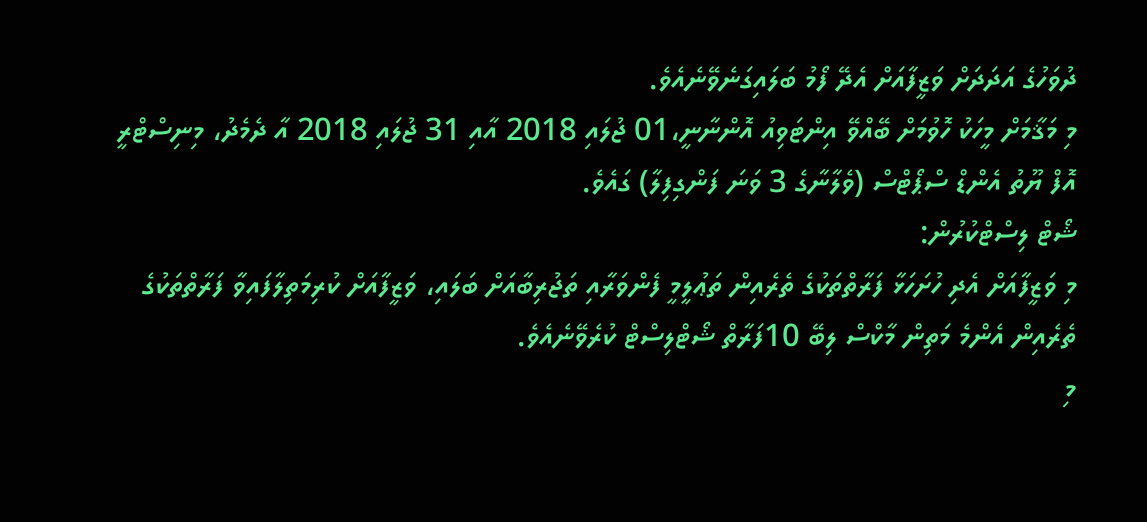ދުވަހުގެ އަދަދަށް ވަޒީފާއަށް އެދޭ ފޯމު ބަލައިގަނެވޭނެއެވެ.
މި މަޤާމަށް މީހަކު ހޮވުމަށް ބޭއްވޭ އިންޓަވިއު އޮންނާނީ،01 ޖުލައި 2018 އާއި 31 ޖުލައި 2018 އާ ދެމެދު، މިނިސްޓްރީ އޮފް ޔޫތު އެންޑް ސްޕޯޓްސް (ވެލާނާގެ 3 ވަނަ ފަންގިފިލާ) ގައެވެ.
ޝޯޓް ލިސްޓްކުރުން:
މި ވަޒީފާއަށް އެދި ހުށަހަޅާ ފަރާތްތަކުގެ ތެރެއިން ތަޢުލީމީ ފެންވަރާއި ތަޖުރިބާއަށް ބަލައި، ވަޒީފާއަށް ކުރިމަތިލާފައިވާ ފަރާތްތަކުގެ ތެރެއިން އެންމެ މަތިން މާކްސް ލިބޭ 10ފަރާތް ޝޯޓްލިސްޓް ކުރެވޭނެއެވެ.
މި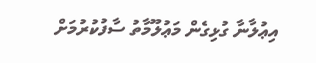އިޢުލާނާ ގުޅިގެން މަޢުލޫމާތު ސާފުކުރުމަށް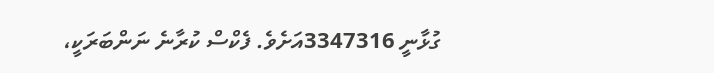ގުޅާނީ 3347316އަށެވެ. ފެކްސް ކުރާނެ ނަންބަރަކީ،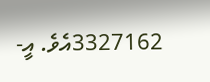3327162އެވެ. އީ-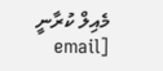މެއިލް ކުރާނީ [email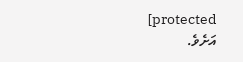protected] އަށެވެ.